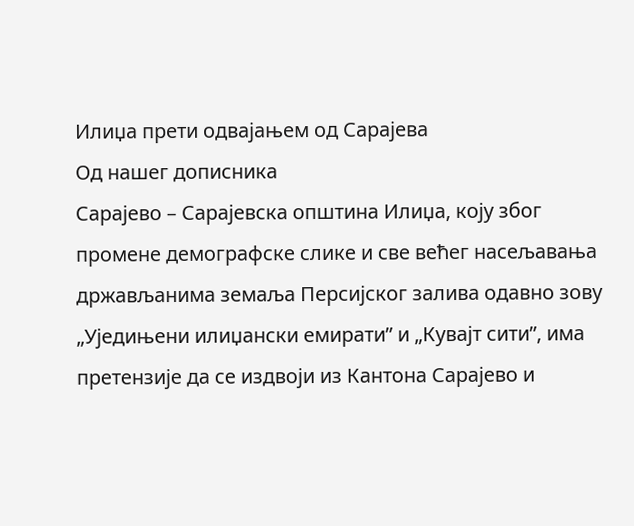Илиџа прети одвајањем од Сарајева
Од нашег дописника
Сарајево – Сарајевска општина Илиџа, коју због промене демографске слике и све већег насељавања држављанима земаља Персијског залива одавно зову „Уједињени илиџански емирати” и „Кувајт сити”, има претензије да се издвоји из Кантона Сарајево и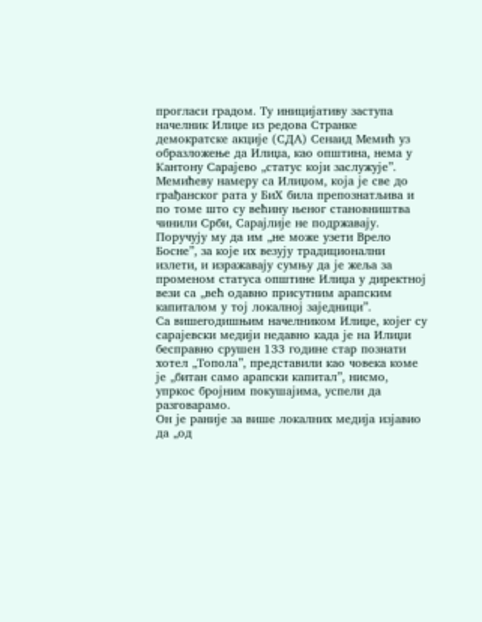прогласи градом. Ту иницијативу заступа начелник Илиџе из редова Странке демократске акције (СДА) Сенаид Мемић уз образложење да Илиџа, као општина, нема у Кантону Сарајево „статус који заслужује”.
Мемићеву намеру са Илиџом, која је све до грађанског рата у БиХ била препознатљива и по томе што су већину њеног становништва чинили Срби, Сарајлије не подржавају. Поручују му да им „не може узети Врело Босне”, за које их везују традиционални излети, и изражавају сумњу да је жеља за променом статуса општине Илиџа у директној вези са „већ одавно присутним арапским капиталом у тој локалној заједници”.
Са вишегодишњим начелником Илиџе, којег су сарајевски медији недавно када је на Илиџи бесправно срушен 133 године стар познати хотел „Топола”, представили као човека коме је „битан само арапски капитал”, нисмо, упркос бројним покушајима, успели да разговарамо.
Он је раније за више локалних медија изјавио да „од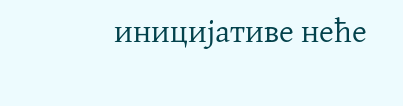иницијативе неће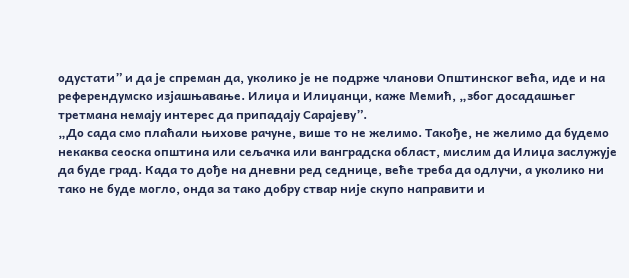одустати” и да је спреман да, уколико је не подрже чланови Општинског већа, иде и на референдумско изјашњавање. Илиџа и Илиџанци, каже Мемић, „због досадашњег третмана немају интерес да припадају Сарајеву”.
„До сада смо плаћали њихове рачуне, више то не желимо. Такође, не желимо да будемо некаква сеоска општина или сељачка или ванградска област, мислим да Илиџа заслужује да буде град. Када то дође на дневни ред седнице, веће треба да одлучи, а уколико ни тако не буде могло, онда за тако добру ствар није скупо направити и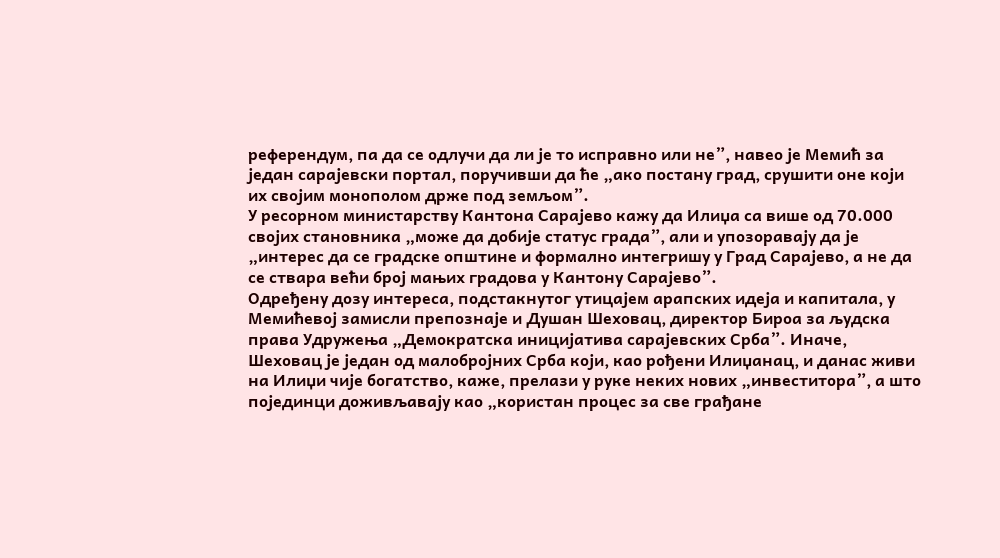референдум, па да се одлучи да ли је то исправно или не”, навео је Мемић за један сарајевски портал, поручивши да ће „ако постану град, срушити оне који их својим монополом држе под земљом”.
У ресорном министарству Кантона Сарајево кажу да Илиџа са више од 70.000 својих становника „може да добије статус града”, али и упозоравају да је „интерес да се градске општине и формално интегришу у Град Сарајево, а не да се ствара већи број мањих градова у Кантону Сарајево”.
Одређену дозу интереса, подстакнутог утицајем арапских идеја и капитала, у Мемићевој замисли препознаје и Душан Шеховац, директор Бироа за људска права Удружења „Демократска иницијатива сарајевских Срба”. Иначе, Шеховац је један од малобројних Срба који, као рођени Илиџанац, и данас живи на Илиџи чије богатство, каже, прелази у руке неких нових „инвеститора”, а што појединци доживљавају као „користан процес за све грађане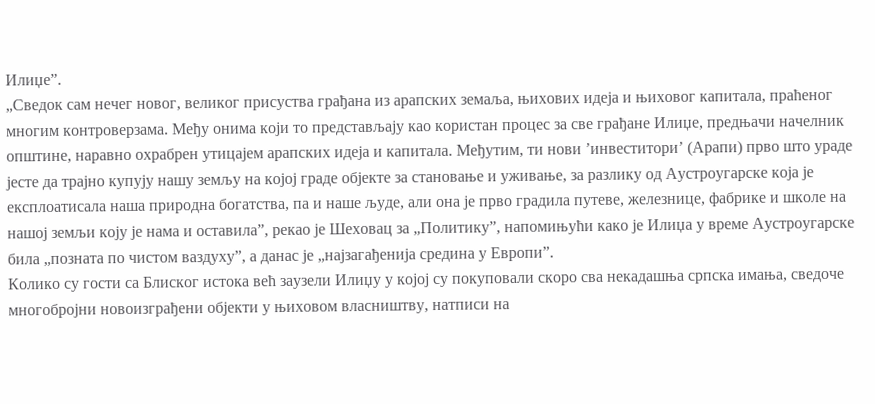Илиџе”.
„Сведок сам нечег новог, великог присуства грађана из арапских земаља, њихових идеја и њиховог капитала, праћеног многим контроверзама. Међу онима који то представљају као користан процес за све грађане Илиџе, предњачи начелник општине, наравно охрабрен утицајем арапских идеја и капитала. Међутим, ти нови ’инвеститори’ (Арапи) прво што ураде јесте да трајно купују нашу земљу на којој граде објекте за становање и уживање, за разлику од Аустроугарске која је експлоатисала наша природна богатства, па и наше људе, али она је прво градила путеве, железнице, фабрике и школе на нашој земљи коју је нама и оставила”, рекао је Шеховац за „Политику”, напомињући како је Илиџа у време Аустроугарске била „позната по чистом ваздуху”, а данас је „најзагађенија средина у Европи”.
Колико су гости са Блиског истока већ заузели Илиџу у којој су покуповали скоро сва некадашња српска имања, сведоче многобројни новоизграђени објекти у њиховом власништву, натписи на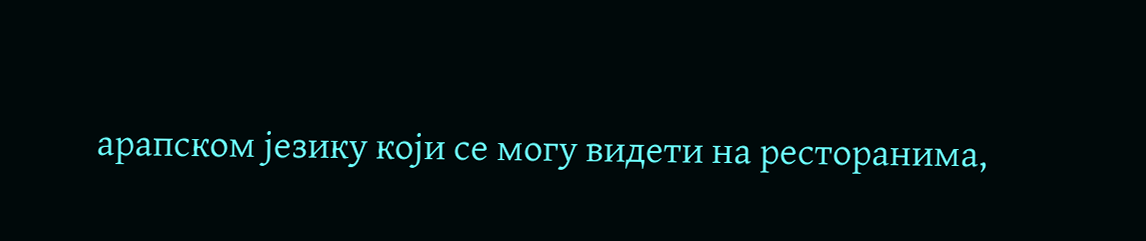арапском језику који се могу видети на ресторанима,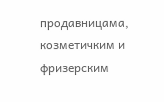продавницама, козметичким и фризерским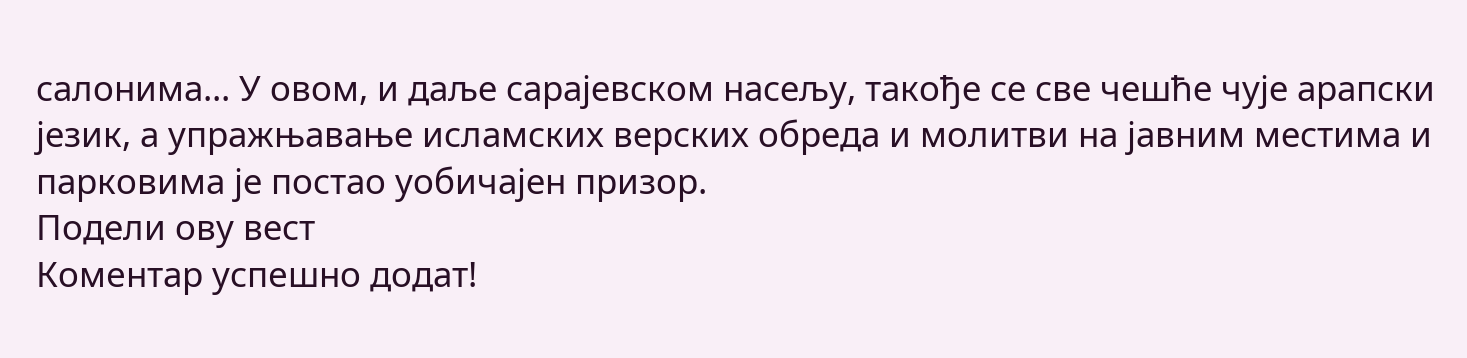салонима... У овом, и даље сарајевском насељу, такође се све чешће чује арапски језик, а упражњавање исламских верских обреда и молитви на јавним местима и парковима је постао уобичајен призор.
Подели ову вест
Комeнтар успeшно додат!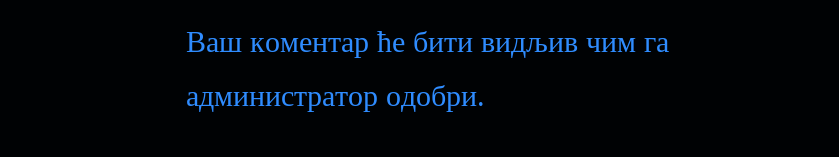Ваш комeнтар ћe бити видљив чим га администратор одобри.